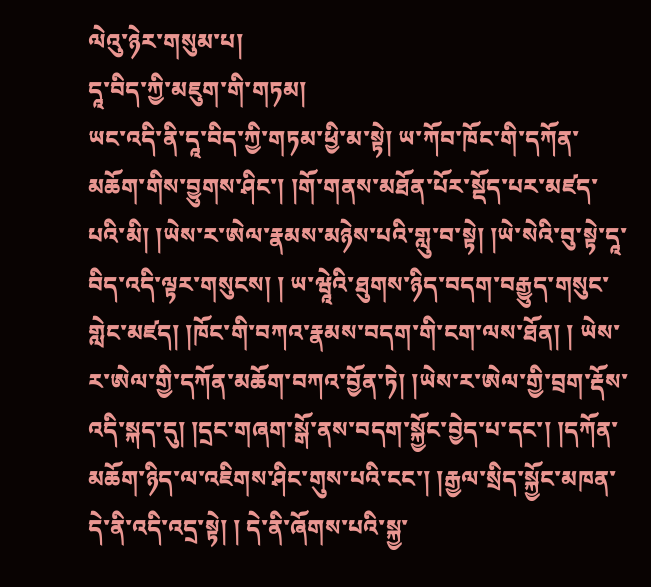ལེའུ་ཉེར་གསུམ་པ།
དཱ་བིད་ཀྱི་མཇུག་གི་གཏམ།
ཡང་འདི་ནི་དཱ་བིད་ཀྱི་གཏམ་ཕྱི་མ་སྟེ། ཡ་ཀོབ་ཁོང་གི་དཀོན་མཆོག་གིས་བྱུགས་ཤིང་། །གོ་གནས་མཐོན་པོར་སྡོད་པར་མཛད་པའི་མི། །ཡེས་ར་ཨེལ་རྣམས་མཉེས་པའི་གླུ་བ་སྟེ། །ཡེ་སེའི་བུ་སྟེ་དཱ་བིད་འདི་ལྟར་གསུངས། ། ཡ་ཝཱེའི་ཐུགས་ཉིད་བདག་བརྒྱུད་གསུང་གླེང་མཛད། །ཁོང་གི་བཀའ་རྣམས་བདག་གི་ངག་ལས་ཐོན། ། ཡེས་ར་ཨེལ་གྱི་དཀོན་མཆོག་བཀའ་བྱོན་ཏེ། །ཡེས་ར་ཨེལ་གྱི་བྲག་རྡོས་འདི་སྐད་དུ། །དྲང་གཞག་སྒོ་ནས་བདག་སྐྱོང་བྱེད་པ་དང་། །དཀོན་མཆོག་ཉིད་ལ་འཇིགས་ཤིང་གུས་པའི་ངང་། །རྒྱལ་སྲིད་སྐྱོང་མཁན་དེ་ནི་འདི་འདྲ་སྟེ། ། དེ་ནི་ཞོགས་པའི་སྐྱ་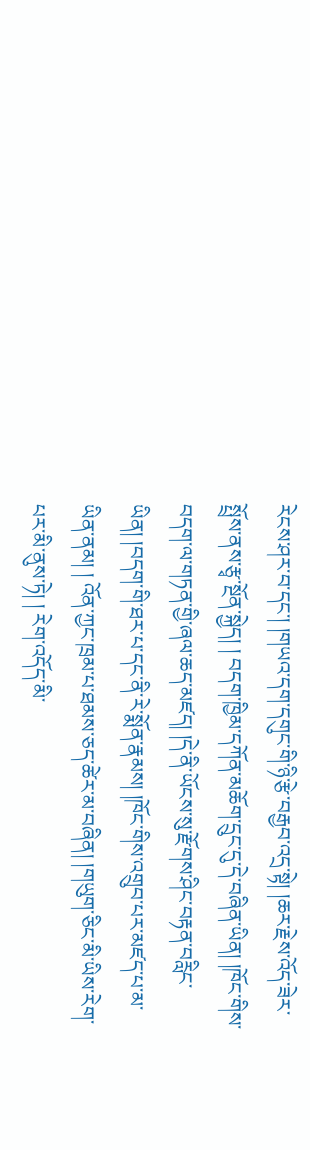རེངས་ཤར་བ་དང་། །གཡའ་དག་དགུང་གི་ཉི་རྩེ་བརྒྱབ་འདྲ་སྟེ། །ཆར་རྗེས་འོད་ཟེར་སྤྲོས་ནས་རྩྭ་སྔོན་སྐྱེད། ། བདག་ཁྱིམ་དཀོན་མཆོག་དྲུང་དུ་དེ་བཞིན་ཡིན། །ཁོང་གིས་བདག་ལ་གཏན་གྱི་ཞལ་ཆད་མཛད། །དེ་ནི་ཡོངས་སུ་རྫོགས་ཤིང་བརྟན་བརླིང་ཡིན། །བདག་གི་ཐར་པ་དང་ནི་རེ་སྨོན་རྣམས། །ཁོང་གིས་འགྲུབ་པར་མཛད་པ་མ་ཡིན་ནམ། ། འོན་ཀྱང་ཁྲམ་པ་ཐམས་ཅད་ཚེར་མ་བཞིན། །གཡུག་ཅིང་མི་ཡིས་རེག་པར་མི་ནུས་ཏེ། ། རེག་འདོད་མི་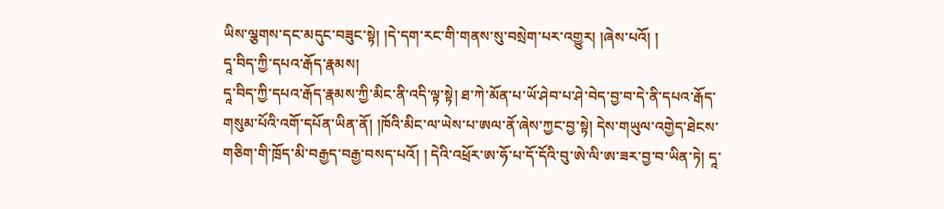ཡིས་ལྕགས་དང་མདུང་བཟུང་སྟེ། །དེ་དག་རང་གི་གནས་སུ་བསྲེག་པར་འགྱུར། །ཞེས་པའོ། །
དཱ་བིད་ཀྱི་དཔའ་རྒོད་རྣམས།
དཱ་བིད་ཀྱི་དཔའ་རྒོད་རྣམས་ཀྱི་མིང་ནི་འདི་ལྟ་སྟེ། ཐ་ཀེ་མོན་པ་ཡོ་ཤེབ་པ་ཤེ་བེད་བྱ་བ་དེ་ནི་དཔའ་རྒོད་གསུམ་པོའི་འགོ་དཔོན་ཡིན་ནོ། །ཁོའི་མིང་ལ་ཡེས་པ་ཨལ་ནོ་ཞེས་ཀྱང་བྱ་སྟེ། དེས་གཡུལ་འགྱེད་ཐེངས་གཅིག་གི་ཁྲོད་མི་བརྒྱད་བརྒྱ་བསད་པའོ། ། དེའི་འཕྲོར་ཨ་ཧོ་པ་དོ་དོའི་བུ་ཨེ་ལི་ཨ་ཟར་བྱ་བ་ཡིན་ཏེ། དཱ་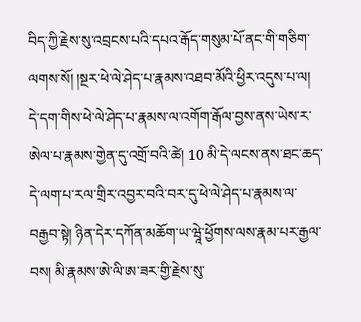བིད་ཀྱི་རྗེས་སུ་འབྲངས་པའི་དཔའ་རྒོད་གསུམ་པོ་ནང་གི་གཅིག་ལགས་སོ། །སྔར་ཕེ་ལེ་ཤེད་པ་རྣམས་འཐབ་མོའི་ཕྱིར་འདུས་པ་ལ། དེ་དག་གིས་ཕེ་ལེ་ཤེད་པ་རྣམས་ལ་འགོག་རྒོལ་བྱས་ནས་ཡེས་ར་ཨེལ་པ་རྣམས་གྱེན་དུ་འགྲོ་བའི་ཚེ། 10 མི་དེ་ལངས་ནས་ཐང་ཆད་དེ་ལག་པ་རལ་གྲིར་འབྱར་བའི་བར་དུ་ཕེ་ལེ་ཤེད་པ་རྣམས་ལ་བརྒྱབ་སྟེ། ཉིན་དེར་དཀོན་མཆོག་ཡ་ཝཱེ་ཕྱོགས་ལས་རྣམ་པར་རྒྱལ་བས། མི་རྣམས་ཨེ་ལི་ཨ་ཟར་གྱི་རྗེས་སུ་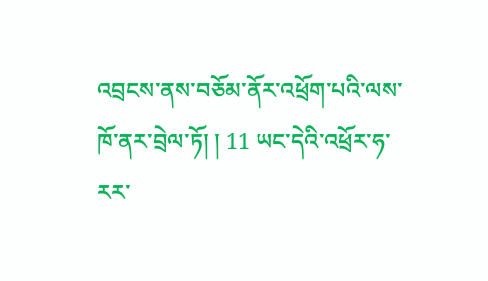འབྲངས་ནས་བཅོམ་ནོར་འཕྲོག་པའི་ལས་ཁོ་ནར་བྲེལ་ཏོ། ། 11 ཡང་དེའི་འཕྲོར་ཧ་རར་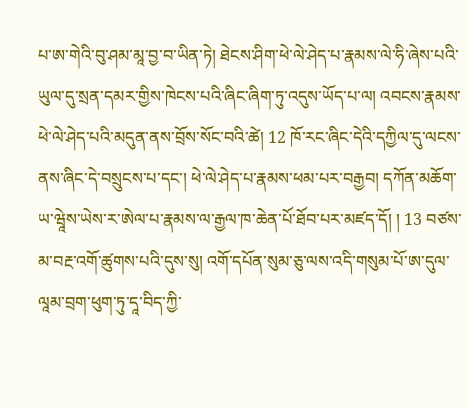པ་ཨ་གེའི་བུ་ཤམ་མཱ་བྱ་བ་ཡིན་ཏེ། ཐེངས་ཤིག་ཕེ་ལེ་ཤེད་པ་རྣམས་ལེ་ཧི་ཞེས་པའི་ཡུལ་དུ་སྲན་དམར་གྱིས་ཁེངས་པའི་ཞིང་ཞིག་ཏུ་འདུས་ཡོད་པ་ལ། འབངས་རྣམས་ཕེ་ལེ་ཤེད་པའི་མདུན་ནས་བྲོས་སོང་བའི་ཚེ། 12 ཁོ་རང་ཞིང་དེའི་དཀྱིལ་དུ་ལངས་ནས་ཞིང་དེ་བསྲུངས་པ་དང་། ཕེ་ལེ་ཤེད་པ་རྣམས་ཕམ་པར་བརྒྱབ། དཀོན་མཆོག་ཡ་ཝཱེས་ཡེས་ར་ཨེལ་པ་རྣམས་ལ་རྒྱལ་ཁ་ཆེན་པོ་ཐོབ་པར་མཛད་དོ། ། 13 བཙས་མ་བརྔ་འགོ་ཚུགས་པའི་དུས་སུ། འགོ་དཔོན་སུམ་ཅུ་ལས་འདི་གསུམ་པོ་ཨ་དུལ་ལཱམ་བྲག་ཕུག་ཏུ་དཱ་བིད་ཀྱི་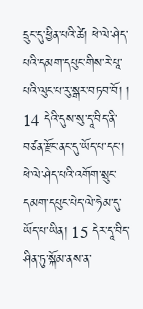དྲུང་དུ་ཕྱིན་པའི་ཚེ། ཕེ་ལེ་ཤེད་པའི་དམག་དཔུང་གིས་རེ་པཱ་པའི་ལུང་པ་རུ་སྒར་བཏབ་བོ། ། 14 དེའི་དུས་སུ་དཱ་བིད་ནི་བཙན་རྫོང་ནང་དུ་ཡོད་པ་དང་། ཕེ་ལེ་ཤེད་པའི་འགོག་སྲུང་དམག་དཔུང་པེད་ལེ་ཧེམ་དུ་ཡོད་པ་ཡིན། 15 དེར་དཱ་བིད་ཤིན་ཏུ་སྐོམ་ནས་ན་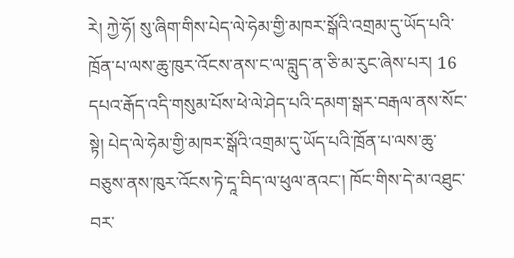རེ། ཀྱེ་ཧོ། སུ་ཞིག་གིས་པེད་ལེ་ཧེམ་གྱི་མཁར་སྒོའི་འགྲམ་དུ་ཡོད་པའི་ཁྲོན་པ་ལས་ཆུ་ཁུར་འོངས་ནས་ང་ལ་བླུད་ན་ཅི་མ་རུང་ཞེས་པར། 16 དཔའ་རྒོད་འདི་གསུམ་པོས་ཕེ་ལེ་ཤེད་པའི་དམག་སྒར་བརྒལ་ནས་སོང་སྟེ། པེད་ལེ་ཧེམ་གྱི་མཁར་སྒོའི་འགྲམ་དུ་ཡོད་པའི་ཁྲོན་པ་ལས་ཆུ་བཅུས་ནས་ཁུར་འོངས་ཏེ་དཱ་བིད་ལ་ཕུལ་ནའང་། ཁོང་གིས་དེ་མ་འཐུང་བར་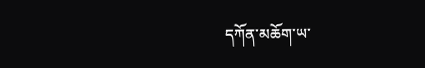དཀོན་མཆོག་ཡ་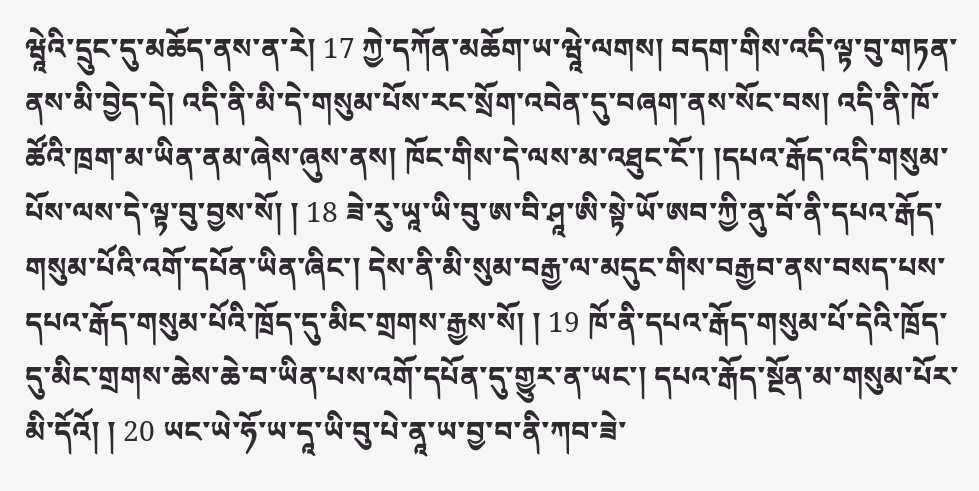ཝཱེའི་དྲུང་དུ་མཆོད་ནས་ན་རེ། 17 ཀྱེ་དཀོན་མཆོག་ཡ་ཝཱེ་ལགས། བདག་གིས་འདི་ལྟ་བུ་གཏན་ནས་མི་བྱེད་དེ། འདི་ནི་མི་དེ་གསུམ་པོས་རང་སྲོག་འབེན་དུ་བཞག་ནས་སོང་བས། འདི་ནི་ཁོ་ཚོའི་ཁྲག་མ་ཡིན་ནམ་ཞེས་ཞུས་ནས། ཁོང་གིས་དེ་ལས་མ་འཐུང་ངོ་། །དཔའ་རྒོད་འདི་གསུམ་པོས་ལས་དེ་ལྟ་བུ་བྱས་སོ། ། 18 ཟེ་རུ་ཡཱ་ཡི་བུ་ཨ་བི་ཤཱ་ཨི་སྟེ་ཡོ་ཨབ་ཀྱི་ནུ་བོ་ནི་དཔའ་རྒོད་གསུམ་པོའི་འགོ་དཔོན་ཡིན་ཞིང་། དེས་ནི་མི་སུམ་བརྒྱ་ལ་མདུང་གིས་བརྒྱབ་ནས་བསད་པས་དཔའ་རྒོད་གསུམ་པོའི་ཁྲོད་དུ་མིང་གྲགས་རྒྱས་སོ། ། 19 ཁོ་ནི་དཔའ་རྒོད་གསུམ་པོ་དེའི་ཁྲོད་དུ་མིང་གྲགས་ཆེས་ཆེ་བ་ཡིན་པས་འགོ་དཔོན་དུ་གྱུར་ན་ཡང་། དཔའ་རྒོད་སྔོན་མ་གསུམ་པོར་མི་དོའོ། ། 20 ཡང་ཡེ་ཧོ་ཡ་དཱ་ཡི་བུ་པེ་ནཱ་ཡ་བྱ་བ་ནི་ཀབ་ཟེ་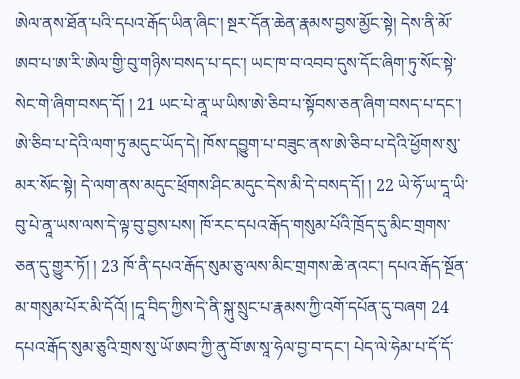ཨེལ་ནས་ཐོན་པའི་དཔའ་རྒོད་ཡིན་ཞིང་། སྔར་དོན་ཆེན་རྣམས་བྱས་མྱོང་སྟེ། དེས་ནི་མོ་ཨབ་པ་ཨ་རི་ཨེལ་གྱི་བུ་གཉིས་བསད་པ་དང་། ཡང་ཁ་བ་འབབ་དུས་དོང་ཞིག་ཏུ་སོང་སྟེ་སེང་གེ་ཞིག་བསད་དོ། ། 21 ཡང་པེ་ནཱ་ཡ་ཡིས་ཨེ་ཅིབ་པ་སྟོབས་ཅན་ཞིག་བསད་པ་དང་། ཨེ་ཅིབ་པ་དེའི་ལག་ཏུ་མདུང་ཡོད་དེ། ཁོས་དབྱུག་པ་བཟུང་ནས་ཨེ་ཅིབ་པ་དེའི་ཕྱོགས་སུ་མར་སོང་སྟེ། དེ་ལག་ནས་མདུང་ཕྲོགས་ཤིང་མདུང་དེས་མི་དེ་བསད་དོ། ། 22 ཡེ་ཧོ་ཡ་དཱ་ཡི་བུ་པེ་ནཱ་ཡས་ལས་དེ་ལྟ་བུ་བྱས་པས། ཁོ་རང་དཔའ་རྒོད་གསུམ་པོའི་ཁྲོད་དུ་མིང་གྲགས་ཅན་དུ་གྱུར་ཏོ། ། 23 ཁོ་ནི་དཔའ་རྒོད་སུམ་ཅུ་ལས་མིང་གྲགས་ཆེ་ནའང་། དཔའ་རྒོད་སྔོན་མ་གསུམ་པོར་མི་དོའོ། །དཱ་བིད་ཀྱིས་དེ་ནི་སྐུ་སྲུང་པ་རྣམས་ཀྱི་འགོ་དཔོན་དུ་བཞག 24 དཔའ་རྒོད་སུམ་ཅུའི་གྲས་སུ་ཡོ་ཨབ་ཀྱི་ནུ་བོ་ཨ་སཱ་ཧེལ་བྱ་བ་དང་། པེད་ལེ་ཧེམ་པ་དོ་དོ་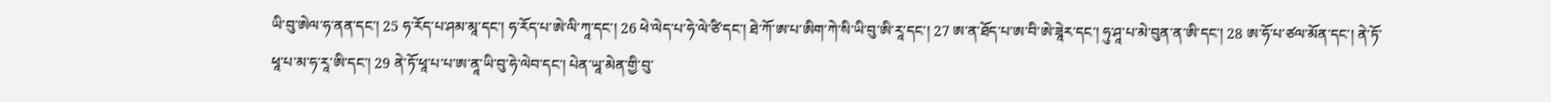ཡི་བུ་ཨེལ་ཧ་ནན་དང་། 25 ཧ་རོད་པ་ཤམ་མཱ་དང་། ཧ་རོད་པ་ཨེ་ལི་ཀཱ་དང་། 26 ཕེ་ལེད་པ་ཧེ་ལེ་ཙི་དང་། ཐེ་ཀོ་ཨ་པ་ཨིག་ཀེ་སི་ཡི་བུ་ཨི་རཱ་དང་། 27 ཨ་ན་ཐོད་པ་ཨ་བི་ཨེ་ཟཱེར་དང་། ཧུ་ཤཱ་པ་མེ་བུན་ན་ཨི་དང་། 28 ཨ་ཧོ་པ་ཙལ་མོན་དང་། ནེ་ཏོ་ཕཱ་པ་མ་ཧ་རཱ་ཨི་དང་། 29 ནེ་ཏོ་ཕཱ་པ་པ་ཨ་ནཱ་ཡི་བུ་ཧེ་ལེབ་དང་། པེན་ཡཱ་མེན་གྱི་བུ་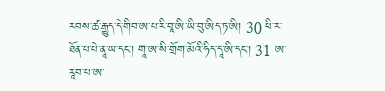རབས་ཚ་རྒྱུད་དེ་གིབ་ཨ་པ་རི་བཱ་ཨི་ཡི་བུ་ཨིད་ཏ་ཨི། 30 ཕི་ར་ཐོན་པ་པེ་ནཱ་ཡ་དང་། གཱ་ཨ་སི་གྲོག་མོའི་ཧིད་དཱ་ཨི་དང་། 31 ཨ་རཱབ་པ་ཨ་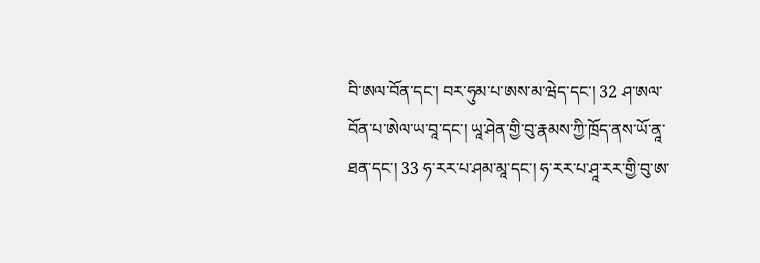བི་ཨལ་བོན་དང་། བར་ཧུམ་པ་ཨས་མ་ཝེད་དང་། 32 ཤ་ཨལ་བོན་པ་ཨེལ་ཡ་བཱ་དང་། ཡཱ་ཤེན་གྱི་བུ་རྣམས་ཀྱི་ཁྲོད་ནས་ཡོ་ནཱ་ཐན་དང་། 33 ཧ་རར་པ་ཤམ་མཱ་དང་། ཧ་རར་པ་ཤཱ་རར་གྱི་བུ་ཨ་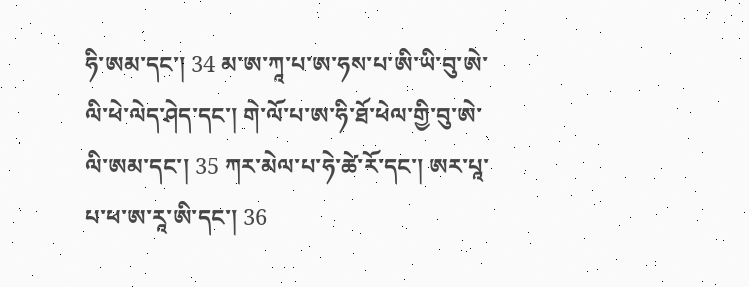ཧི་ཨམ་དང་། 34 མ་ཨ་ཀཱ་པ་ཨ་ཧས་པ་ཨི་ཡི་བུ་ཨེ་ལི་ཕེ་ལེད་ཤེད་དང་། གེ་ལོ་པ་ཨ་ཧི་ཐོ་ཕེལ་གྱི་བུ་ཨེ་ལི་ཨམ་དང་། 35 ཀར་མེལ་པ་ཧེ་ཚེ་རོ་དང་། ཨར་པཱ་པ་ཕ་ཨ་རཱ་ཨི་དང་། 36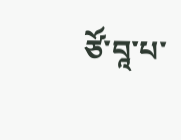ཙོ་བཱ་པ་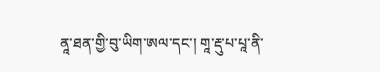ནཱ་ཐན་གྱི་བུ་ཡིག་ཨལ་དང་། གཱ་རྡུ་པ་པཱ་ནི་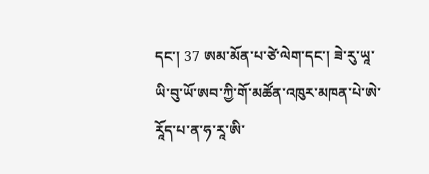དང་། 37 ཨམ་མོན་པ་ཙེ་ལེག་དང་། ཟེ་རུ་ཡཱ་ཡི་བུ་ཡོ་ཨབ་ཀྱི་གོ་མཚོན་འཁུར་མཁན་པེ་ཨེ་རཱོད་པ་ན་ཧ་རཱ་ཨི་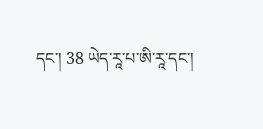དང་། 38 ཡེད་རཱ་པ་ཨི་རཱ་དང་།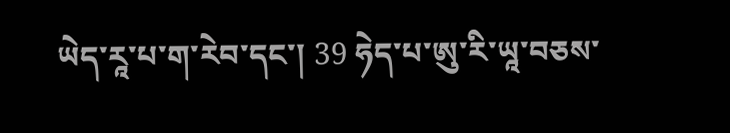ཡེད་རཱ་པ་ག་རེབ་དང་། 39 ཧེད་པ་ཨུ་རི་ཡཱ་བཅས་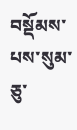བསྡོམས་པས་སུམ་ཅུ་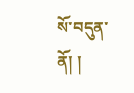སོ་བདུན་ནོ། །